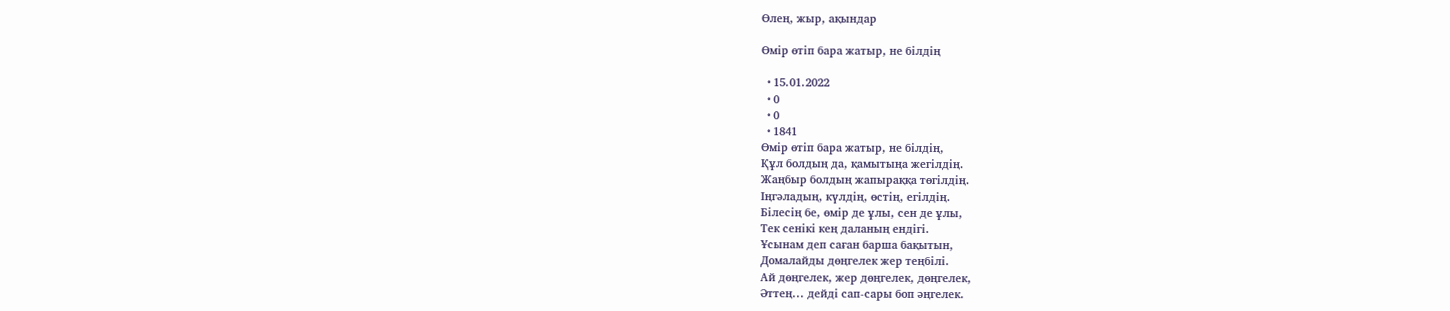Өлең, жыр, ақындар

Өмір өтіп бара жатыр, не білдің

  • 15.01.2022
  • 0
  • 0
  • 1841
Өмір өтіп бара жатыр, не білдің,
Құл болдың да, қамытыңа жегілдің.
Жаңбыр болдың жапыраққа төгілдің.
Іңгәладың, күлдің, өстің, егілдің.
Білесің бе, өмір де ұлы, сен де ұлы,
Тек сенікі кең даланың ендігі.
Ұсынам деп саған барша бақытын,
Домалайды дөңгелек жер теңбілі.
Ай дөңгелек, жер дөңгелек, дөңгелек,
Әттең... дейді сап-сары боп әңгелек.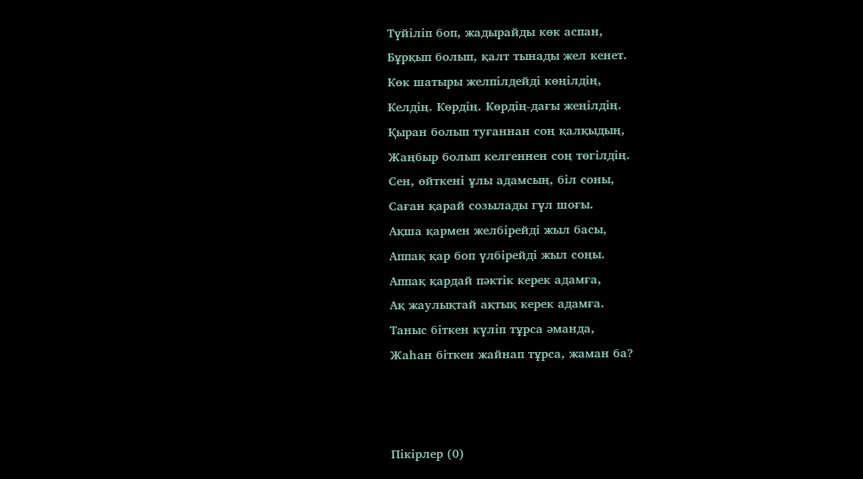Түйіліп боп, жадырайды көк аспан,
Бұрқып болып, қалт тынады жел кенет.
Көк шатыры желпілдейді көңілдің,
Келдің. Көрдің. Көрдің-дағы жеңілдің.
Қыран болып туғаннан соң қалқыдың,
Жаңбыр болып келгеннен соң төгілдің.
Сен, өйткені ұлы адамсың, біл соны,
Саған қарай созылады гүл шоғы.
Ақша қармен желбірейді жыл басы,
Аппақ қар боп үлбірейді жыл соңы.
Аппақ қардай пәктік керек адамға,
Ақ жаулықтай ақтық керек адамға.
Таныс біткен күліп тұрса әманда,
Жаһан біткен жайнап тұрса, жаман ба?



Пікірлер (0)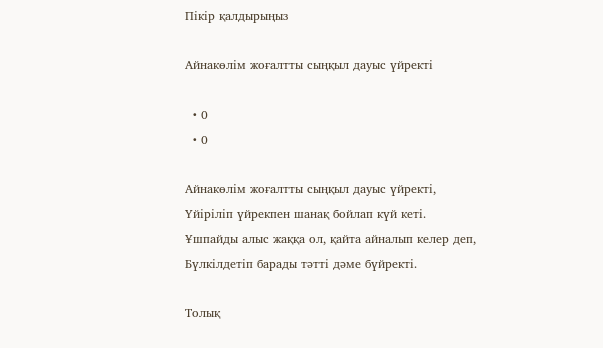Пікір қалдырыңыз

Айнакөлім жоғалтты сыңқыл дауыс үйректі

  • 0
  • 0

Айнакөлім жоғалтты сыңқыл дауыс үйректі,
Үйіріліп үйрекпен шанақ бойлап күй кеті.
Ұшпайды алыс жаққа ол, қайта айналып келер деп,
Бүлкілдетіп барады тәтті дәме бүйректі.

Толық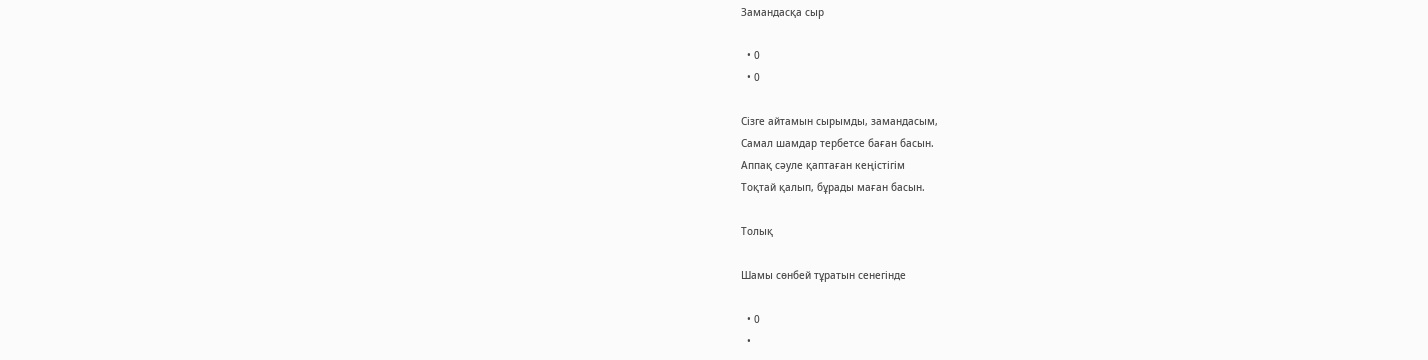Замандасқа сыр

  • 0
  • 0

Сізге айтамын сырымды, замандасым,
Самал шамдар тербетсе баған басын.
Аппақ сәуле қаптаған кеңістігім
Тоқтай қалып, бұрады маған басын.

Толық

Шамы сөнбей тұратын сенегінде

  • 0
  •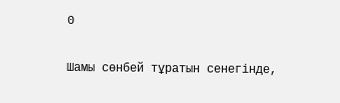0

Шамы сөнбей тұратын сенегінде,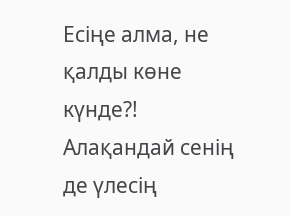Есіңе алма, не қалды көне күнде?!
Алақандай сенің де үлесің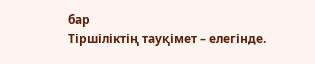бар
Тіршіліктің тауқімет – елегінде.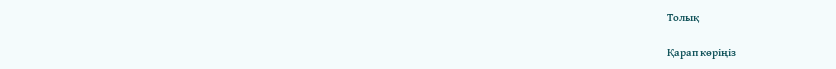Толық

Қарап көріңіз